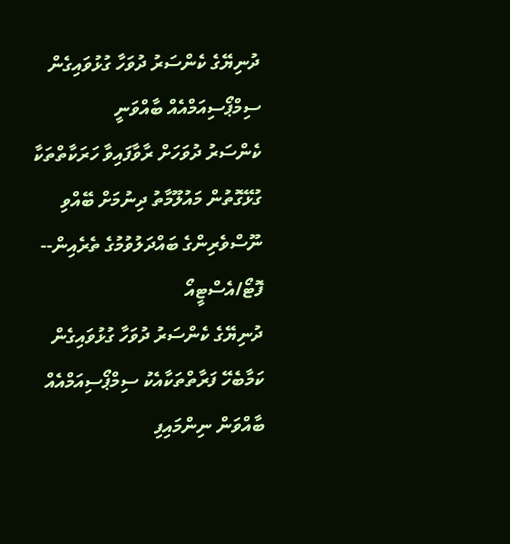ދުނިޔޭގެ ކެންސަރު ދުވަހާ ގުޅުވައިގެން ސިމްޕޯސިއަމްއެއް ބާއްވަނީ
ކެންސަރު ދުވަހަށް ރާވާފައިވާ ހަރަކާތްތަކާ ގުޅޭގޮތުން މައުލޫމާތު ދިނުމަށް ބޭއްވި ނޫސްވެރިންގެ ބައްދަލުވުމުގެ ތެރެއިން-- ފޮޓޯ/އެސްޓީއޯ
ދުނިޔޭގެ ކެންސަރު ދުވަހާ ގުޅުވައިގެން ކަމާބެހޭ ފަރާތްތަކާއެކު ސިމްޕޯސިއަމްއެއް ބާއްވަން ނިންމައިފި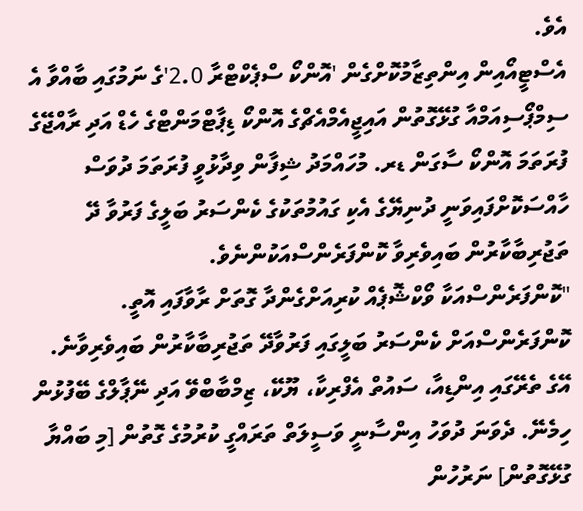އެވެ.
އެސްޓީއޯއިން އިންތިޒާމުކޮށްގެން 'އޮންކޯ ސްޕެކްޓްރާ 2.0'ގެ ނަމުގައި ބާއްވާ އެ ސިމްޕޯސިއަމްއާ ގުޅޭގޮތުން އައިޖީއެމްއެޗްގެ އޮންކޯ ޑިޕާޓްމަންޓްގެ ހެޑް އަދި ރާއްޖޭގެ ފުރަތަމަ އޮންކޯ ސާގަން ޑރ. މުހައްމަދު ޝިފާން ވިދާޅުވީ ފުރަތަމަ ދުވަސް ހާއްސަކޮށްފައިވަނީ ދުނިޔޭގެ އެކި ގައުމުތަކުގެ ކެންސަރު ބަލީގެ ފަރުވާ ދޭ ތަޖުރިބާކާރުން ބައިވެރިވާ ކޮންފަރެންސްއަކުންނެވެ.
"ކޮންފަރެންސްއަކާ ވޯކްޝޮޕެއް ކުރިއަށްގެންދާ ގޮތަށް ރާވާފައި އޮތީ. ކޮންފަރެންސްއަށް ކެންސަރު ބަލީގައި ފަރުވާދޭ ތަޖުރިބާކާރުން ބައިވެރިވާނެ. އޭގެ ތެރޭގައި އިންޑިއާ، ސައުތް އެފްރިކާ، ޔޫކޭ، ޒިމްބާބްވޭ އަދި ނޭޕާލްގެ ބޭފުޅުން ހިމެނޭ. ދެވަނަ ދުވަހު އިންސާނީ ވަސީލަތް ތަރައްގީ ކުރުމުގެ ގޮތުން [މި ބައްޔާ ގުޅޭގޮތުން] ނަރުހުން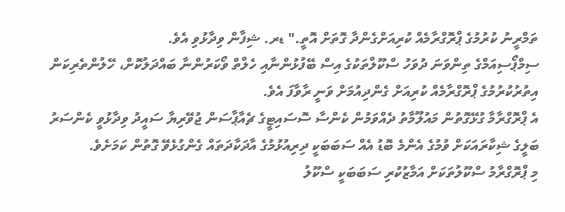ތަމްރީނު ކުރުމުގެ ޕްރޮގްރާމެއް ކުރިއަށްގެންދާ ގޮތަށް އޮތީ." ޑރ. ޝިފާން ވިދާޅުވި އެވެ.
ސިމްޕޯސިއަމްގެ ތިންވަނަ ދުވަހު ސްކޫލްތަކުގެ އިސް ބޭފުޅުންނާއި ހެލްތް ވޯކަރުންނާ ބައްދަލުކޮށް، ހޭލުންތެރިކަން އިތުރުކުރުމުގެ ޕްރޮގްރާމެއް ކުރިއަށް ގެންދިއުމަށް ވަނީ ރާވާފަ އެވެ.
އެ ޕްރޮގްރާމާ ގުޅޭގޮތުން މައުލޫމާތު ދެއްވަމުން ކެންސާ ސޮސައިޓީގެ ޗެއާޕާސަން ޖުވޭރިޔާ ސައީދު ވިދާޅުވީ ކެންސަރު ބަލީގެ ޝިކާރައަކަށް ވުމުގެ އެންމެ ބޮޑު އެއް ސަބަބަކީ ދިރިއުޅުމުގެ އާދަކާދަތައް ގެންގުޅެވޭ ގޮތުން ކަމަށެވެ.
މި ޕްރޮގްރާމު ސްކޫލުތަކަށް އަމާޒުކުރި ސަބަބަކީ ސްކޫލު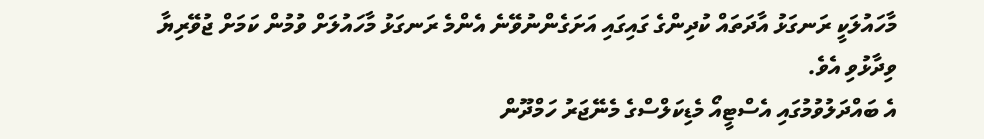މާހައުލަކީ ރަނގަޅު އާދަތައް ކުދިންގެ ގައިގައި އަށަގެންނުވޭނެ އެންމެ ރަނގަޅު މާހައުލަށް ވުމުން ކަމަށް ޖުވޭރިޔާ ވިދާޅުވި އެވެ.
އެ ބައްދަލުވުމުގައި އެސްޓީއޯ މެޑިކަލްސްގެ މެނޭޖަރު ހަމްދޫން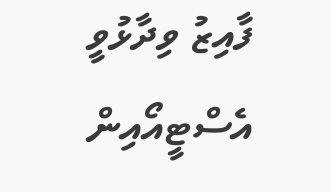ފާއިޒު ވިދާޅުވީ އެސްޓީއޯއިން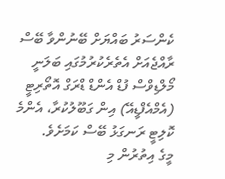ކެންސަރު ބައްޔަށް ބޭނުންވާ ބޭސް ރާއްޖެއަށް އެތެރެކުރުމުގައި ބަލަނީ މޯލްޑިވްސް ފުޑް އެންޑް ޑްރަގް އޮތޯރިޓީ (އެމްއެފްޑީއޭ) އިން ގަބޫލުކުރާ، އެންމެ ކޮލިޓީ ރަނގަޅު ބޭސް ކަމަށެވެ.
މީގެ އިތުރުން މި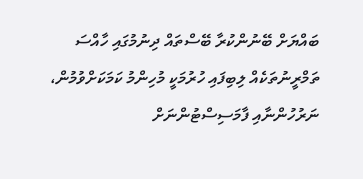ބައްޔަށް ބޭނުންކުރާ ބޭސްތައް ދިނުމުގައި ހާއްސަ ތަމްރީނުތަކެއް ލިބިފައި ހުރުމަކީ މުހިންމު ކަމަކަށްވުމުން، ނަރުހުންނާއި ފާމަސިސްޓުންނަށް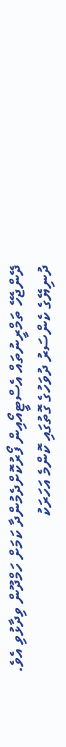ދޭންޖެހޭ ތަމްރީނުތައް އެސްޓީއޯއިން ފޯރުކޮށްދެމުންދާ ކަމަށް ހަމްދޫން ވިދާޅުވި އެވެ.
ދުނިޔޭގެ ކެންސަރު ދުވަހުގެ ގޮތުގައި ކޮންމެ އަހަރަކު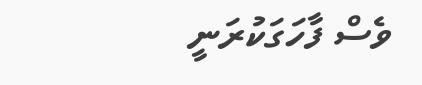ވެސް ފާހަގަކުރަނީ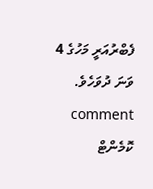ފެބްރުއަރީ މަހުގެ 4 ވަނަ ދުވަހެވެ.
comment ކޮމެންޓް